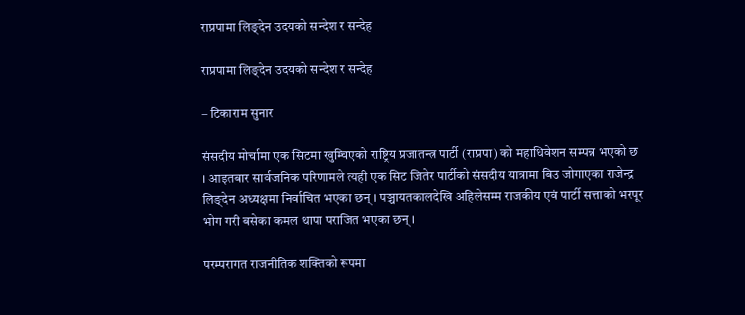राप्रपामा लिङ्देन उदयको सन्देश र सन्देह

राप्रपामा लिङ्देन उदयको सन्देश र सन्देह

– टिकाराम सुनार

संसदीय मोर्चामा एक सिटमा खुम्चिएको राष्ट्रिय प्रजातन्त्र पार्टी (राप्रपा) को महाधिवेशन सम्पन्न भएको छ । आइतबार सार्वजनिक परिणामले त्यही एक सिट जितेर पार्टीको संसदीय यात्रामा बिउ जोगाएका राजेन्द्र लिङ्देन अध्यक्षमा निर्वाचित भएका छन् । पञ्चायतकालदेखि अहिलेसम्म राजकीय एवं पार्टी सत्ताको भरपूर भोग गरी बसेका कमल थापा पराजित भएका छन् ।

परम्परागत राजनीतिक शक्तिको रूपमा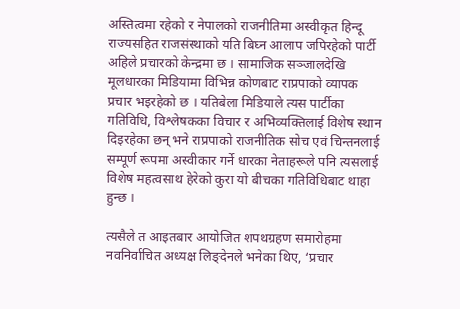अस्तित्वमा रहेको र नेपालको राजनीतिमा अस्वीकृत हिन्दू राज्यसहित राजसंस्थाको यति बिघ्न आलाप जपिरहेको पार्टी अहिले प्रचारको केन्द्रमा छ । सामाजिक सञ्जालदेखि मूलधारका मिडियामा विभिन्न कोणबाट राप्रपाको व्यापक प्रचार भइरहेको छ । यतिबेला मिडियाले त्यस पार्टीका गतिविधि, विश्लेषकका विचार र अभिव्यक्तिलाई विशेष स्थान दिइरहेका छन् भने राप्रपाको राजनीतिक सोच एवं चिन्तनलाई सम्पूर्ण रूपमा अस्वीकार गर्ने धारका नेताहरूले पनि त्यसलाई विशेष महत्वसाथ हेरेको कुरा यो बीचका गतिविधिबाट थाहा हुन्छ ।

त्यसैले त आइतबार आयोजित शपथग्रहण समारोहमा नवनिर्वाचित अध्यक्ष लिङ्देनले भनेका थिए, ‘प्रचार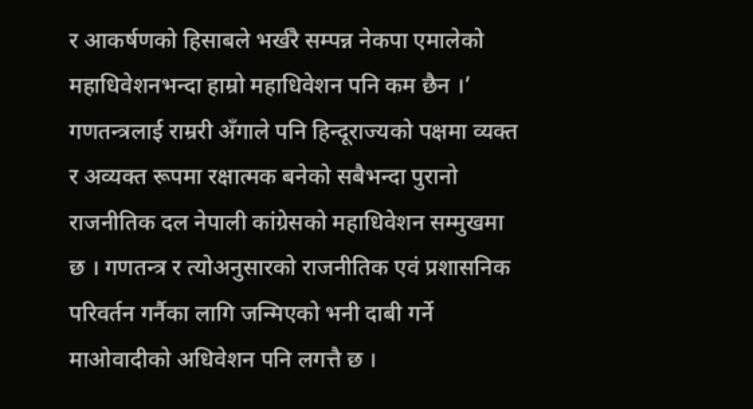र आकर्षणको हिसाबले भर्खरै सम्पन्न नेकपा एमालेको महाधिवेशनभन्दा हाम्रो महाधिवेशन पनि कम छैन ।’ गणतन्त्रलाई राम्ररी अँगाले पनि हिन्दूराज्यको पक्षमा व्यक्त र अव्यक्त रूपमा रक्षात्मक बनेको सबैभन्दा पुरानो राजनीतिक दल नेपाली कांग्रेसको महाधिवेशन सम्मुखमा छ । गणतन्त्र र त्योअनुसारको राजनीतिक एवं प्रशासनिक परिवर्तन गर्नैका लागि जन्मिएको भनी दाबी गर्ने माओवादीको अधिवेशन पनि लगत्तै छ ।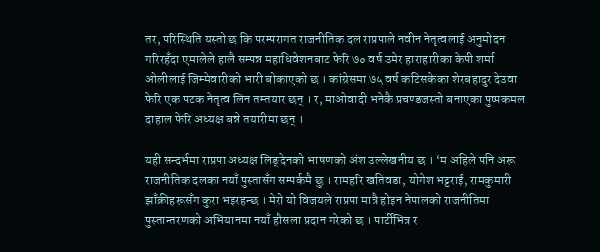तर, परिस्थिति यस्तो छ कि परम्परागत राजनीतिक दल राप्रपाले नवीन नेतृत्वलाई अनुमोदन गरिरहँदा एमालेले हालै सम्पन्न महाधिवेशनबाट फेरि ७० वर्ष उमेर हाराहारीका केपी शर्मा ओलीलाई जिम्मेवारीको भारी बोकाएको छ । कांग्रेसमा ७५ वर्ष कटिसकेका शेरबहादुर देउवा फेरि एक पटक नेतृत्व लिन तम्तयार छन् । र, माओवादी भनेकै प्रचण्डजस्तो बनाएका पुष्पकमल दाहाल फेरि अध्यक्ष बन्ने तयारीमा छन् ।

यही सन्दर्भमा राप्रपा अध्यक्ष लिङ्देनको भाषणको अंश उल्लेखनीय छ । ‘म अहिले पनि अरू राजनीतिक दलका नयाँ पुस्तासँग सम्पर्कमै छु । रामहरि खतिवडा, योगेश भट्टराई, रामकुमारी झाँक्रीहरूसँग कुरा भइरहन्छ । मेरो यो विजयले राप्रपा मात्रै होइन नेपालको राजनीतिमा पुस्तान्तरणको अभियानमा नयाँ हौसला प्रदान गरेको छ । पार्टीभित्र र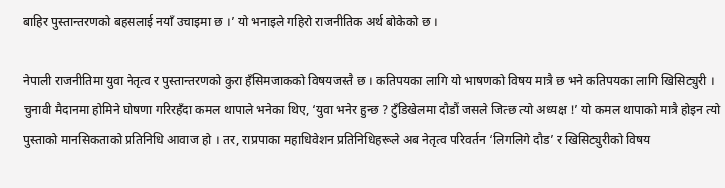बाहिर पुस्तान्तरणको बहसलाई नयाँ उचाइमा छ ।’ यो भनाइले गहिरो राजनीतिक अर्थ बोकेको छ ।

नेपाली राजनीतिमा युवा नेतृत्व र पुस्तान्तरणको कुरा हँसिमजाकको विषयजस्तै छ । कतिपयका लागि यो भाषणको विषय मात्रै छ भने कतिपयका लागि खिसिट्युरी । चुनावी मैदानमा होमिने घोषणा गरिरहँदा कमल थापाले भनेका थिए, ‘युवा भनेर हुन्छ ? टुँडिखेलमा दौडौं जसले जित्छ त्यो अध्यक्ष !’ यो कमल थापाको मात्रै होइन त्यो पुस्ताको मानसिकताको प्रतिनिधि आवाज हो । तर, राप्रपाका महाधिवेशन प्रतिनिधिहरूले अब नेतृत्व परिवर्तन ‘लिगलिगे दौड’ र खिसिट्युरीको विषय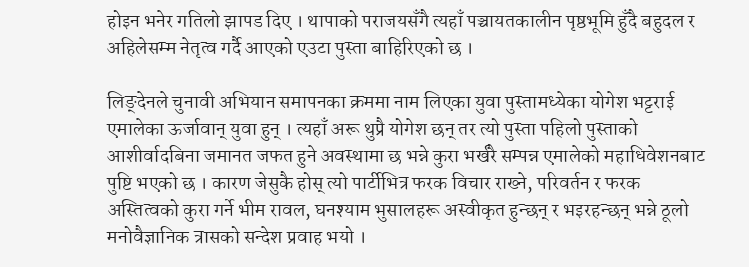होइन भनेर गतिलो झापड दिए । थापाको पराजयसँगै त्यहाँ पञ्चायतकालीन पृष्ठभूमि हुँदै बहुदल र अहिलेसम्म नेतृत्व गर्दै आएको एउटा पुस्ता बाहिरिएको छ ।

लिङ्देनले चुनावी अभियान समापनका क्रममा नाम लिएका युवा पुस्तामध्येका योगेश भट्टराई एमालेका ऊर्जावान् युवा हुन् । त्यहाँ अरू थुप्रै योगेश छन् तर त्यो पुस्ता पहिलो पुस्ताको आशीर्वादबिना जमानत जफत हुने अवस्थामा छ भन्ने कुरा भर्खरै सम्पन्न एमालेको महाधिवेशनबाट पुष्टि भएको छ । कारण जेसुकै होस् त्यो पार्टीभित्र फरक विचार राख्ने, परिवर्तन र फरक अस्तित्वको कुरा गर्ने भीम रावल, घनश्याम भुसालहरू अस्वीकृत हुन्छन् र भइरहन्छन् भन्ने ठूलो मनोवैज्ञानिक त्रासको सन्देश प्रवाह भयो ।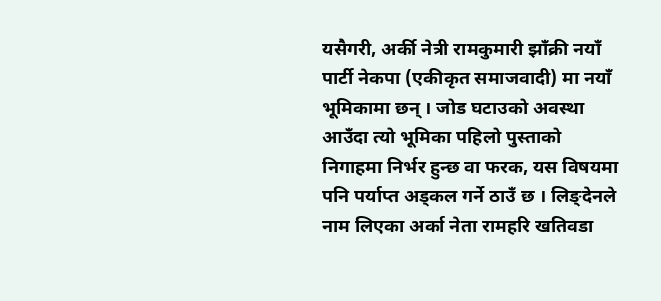यसैगरी, अर्की नेत्री रामकुमारी झाँक्री नयाँ पार्टी नेकपा (एकीकृत समाजवादी) मा नयाँ भूमिकामा छन् । जोड घटाउको अवस्था आउँदा त्यो भूमिका पहिलो पुस्ताको निगाहमा निर्भर हुन्छ वा फरक, यस विषयमा पनि पर्याप्त अड्कल गर्ने ठाउँ छ । लिङ्देनले नाम लिएका अर्का नेता रामहरि खतिवडा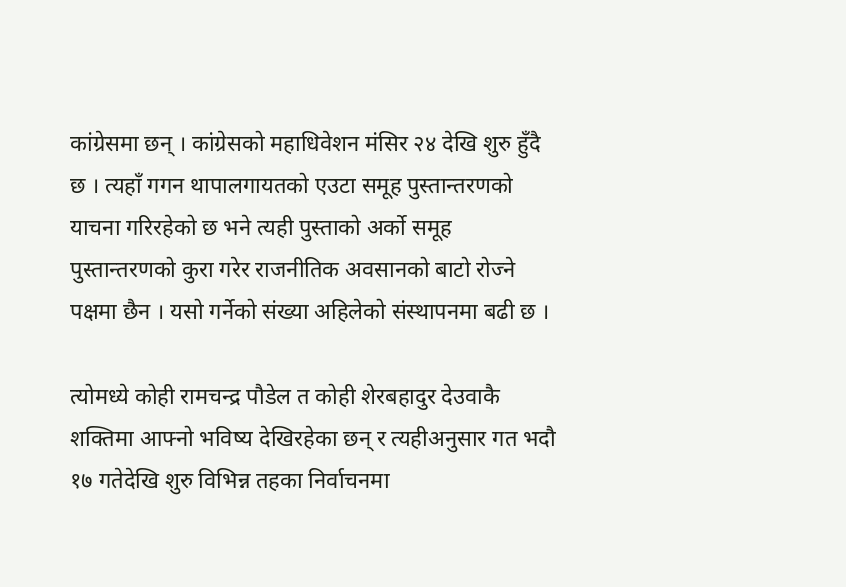कांग्रेसमा छन् । कांग्रेसको महाधिवेशन मंसिर २४ देखि शुरु हुँदै छ । त्यहाँ गगन थापालगायतको एउटा समूह पुस्तान्तरणको याचना गरिरहेको छ भने त्यही पुस्ताको अर्को समूह पुस्तान्तरणको कुरा गरेर राजनीतिक अवसानको बाटो रोज्ने पक्षमा छैन । यसो गर्नेको संख्या अहिलेको संस्थापनमा बढी छ ।

त्योमध्ये कोही रामचन्द्र पौडेल त कोही शेरबहादुर देउवाकै शक्तिमा आफ्नो भविष्य देखिरहेका छन् र त्यहीअनुसार गत भदौ १७ गतेदेखि शुरु विभिन्न तहका निर्वाचनमा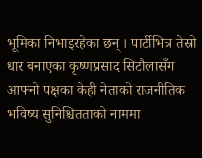भूमिका निभाइरहेका छन् । पार्टीभित्र तेस्रो धार बनाएका कृष्णप्रसाद सिटौलासँग आफ्नो पक्षका केही नेताको राजनीतिक भविष्य सुनिश्चितताको नाममा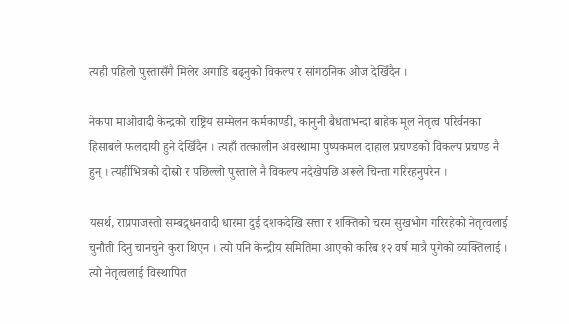त्यही पहिलो पुस्तासँगै मिलेर अगाडि बढ्नुको विकल्प र सांगठनिक ओज देखिँदैन ।

नेकपा माओवादी केन्द्रको राष्ट्रिय सम्मेलन कर्मकाण्डी, कानुनी बैधताभन्दा बाहेक मूल नेतृत्व परिर्वनका हिसाबले फलदायी हुने देखिँदैन । त्यहाँ तत्कालीन अवस्थामा पुष्पकमल दाहाल प्रचण्डको विकल्प प्रचण्ड नै हुन् । त्यहींभित्रको दोस्रो र पछिल्लो पुस्ताले नै विकल्प नदेखेपछि अरूले चिन्ता गरिरहनुपरेन ।

यसर्थ, राप्रपाजस्तो सम्बद्र्धनवादी धारमा दुई दशकदेखि सत्ता र शक्तिको चरम सुखभोग गरिरहेको नेतृत्वलाई चुनौती दिनु चानचुने कुरा थिएन । त्यो पनि केन्द्रीय समितिमा आएको करिब १२ वर्ष मात्रै पुगेको व्यक्तिलाई । त्यो नेतृत्वलाई विस्थापित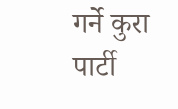गर्ने कुरा पार्टी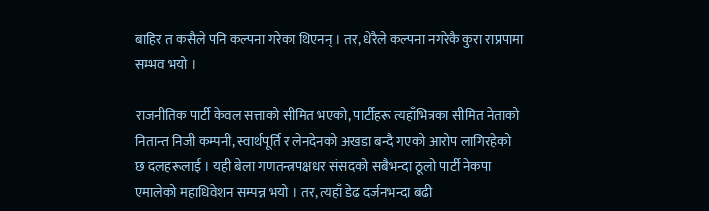बाहिर त कसैले पनि कल्पना गरेका थिएनन् । तर, धेरैले कल्पना नगरेकै कुरा राप्रपामा सम्भव भयो ।

राजनीतिक पार्टी केवल सत्ताको सीमित भएको, पार्टीहरू त्यहाँभित्रका सीमित नेताको नितान्त निजी कम्पनी, स्वार्थपूर्ति र लेनदेनको अखडा बन्दै गएको आरोप लागिरहेको छ दलहरूलाई । यही बेला गणतन्त्रपक्षधर संसदको सबैभन्दा ठूलो पार्टी नेकपा एमालेको महाधिवेशन सम्पन्न भयो । तर, त्यहाँ डेढ दर्जनभन्दा बढी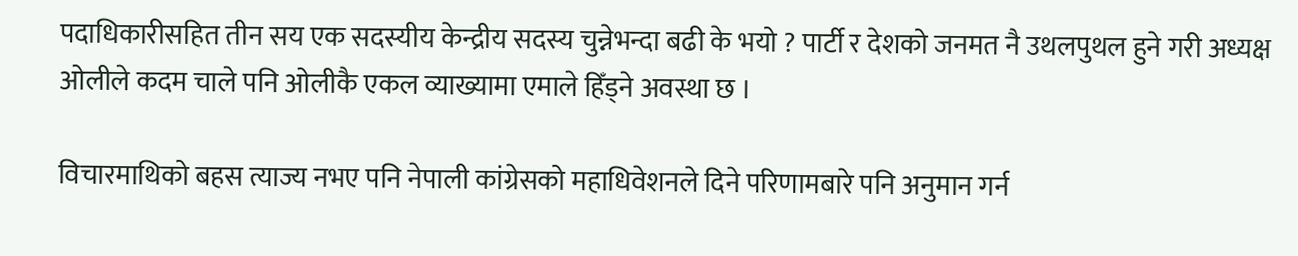पदाधिकारीसहित तीन सय एक सदस्यीय केन्द्रीय सदस्य चुन्नेभन्दा बढी के भयो ? पार्टी र देशको जनमत नै उथलपुथल हुने गरी अध्यक्ष ओलीले कदम चाले पनि ओलीकै एकल व्याख्यामा एमाले हिँड्ने अवस्था छ ।

विचारमाथिको बहस त्याज्य नभए पनि नेपाली कांग्रेसको महाधिवेशनले दिने परिणामबारे पनि अनुमान गर्न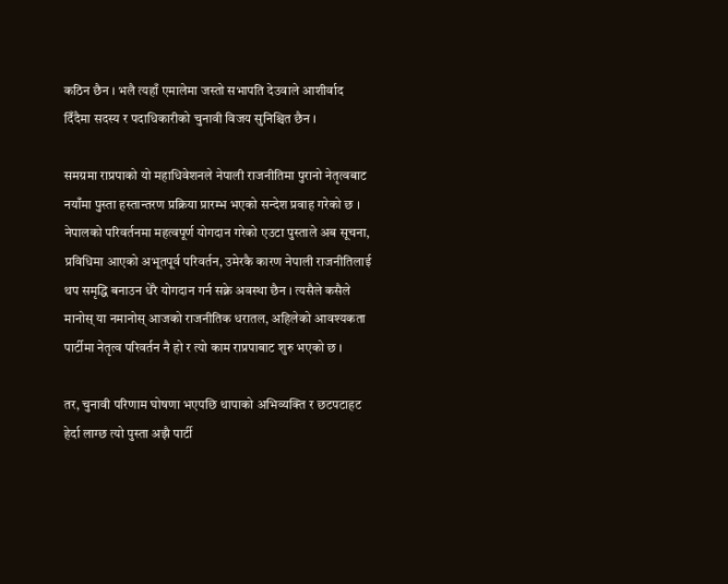कठिन छैन । भलै त्यहाँ एमालेमा जस्तो सभापति देउवाले आशीर्वाद दिँदैमा सदस्य र पदाधिकारीको चुनावी विजय सुनिश्चित छैन ।

समग्रमा राप्रपाको यो महाधिवेशनले नेपाली राजनीतिमा पुरानो नेतृत्वबाट नयाँमा पुस्ता हस्तान्तरण प्रक्रिया प्रारम्भ भएको सन्देश प्रवाह गरेको छ । नेपालको परिवर्तनमा महत्वपूर्ण योगदान गरेको एउटा पुस्ताले अब सूचना, प्रविधिमा आएको अभूतपूर्व परिवर्तन, उमेरकै कारण नेपाली राजनीतिलाई थप समृद्धि बनाउन धेरै योगदान गर्न सक्ने अवस्था छैन । त्यसैले कसैले मानोस् या नमानोस् आजको राजनीतिक धरातल, अहिलेको आवश्यकता पार्टीमा नेतृत्व परिवर्तन नै हो र त्यो काम राप्रपाबाट शुरु भएको छ ।

तर, चुनावी परिणाम घोषणा भएपछि थापाको अभिव्यक्ति र छटपटाहट हेर्दा लाग्छ त्यो पुस्ता अझै पार्टी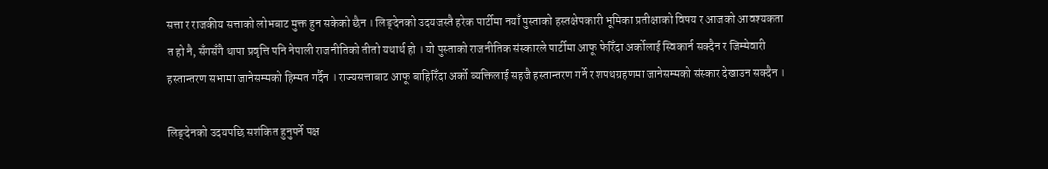सत्ता र राजकीय सत्ताको लोभबाट मुक्त हुन सकेको छैन । लिङ्देनको उदयजस्तै हरेक पार्टीमा नयाँ पुस्ताको हस्तक्षेपकारी भूमिका प्रतीक्षाको विषय र आजको आवश्यकता त हो नै, सँगसँगै थापा प्रवृत्ति पनि नेपाली राजनीतिको तीतो यथार्थ हो । यो पुस्ताको राजनीतिक संस्कारले पार्टीमा आफू फेरिँदा अर्कोलाई स्विकार्न सक्दैन र जिम्मेवारी हस्तान्तरण सभामा जानेसम्मको हिम्मत गर्दैन । राज्यसत्ताबाट आफू बाहिरिँदा अर्को व्यक्तिलाई सहजै हस्तान्तरण गर्ने र शपथग्रहणमा जानेसम्मको संस्कार देखाउन सक्दैन ।

लिङ्देनको उदयपछि सशंकित हुनुपर्ने पक्ष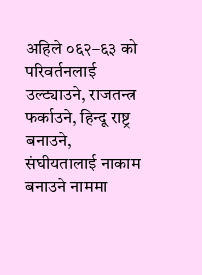अहिले ०६२–६३ को परिवर्तनलाई उल्ट्याउने, राजतन्त्र फर्काउने, हिन्दू राष्ट्र बनाउने, संघीयतालाई नाकाम बनाउने नाममा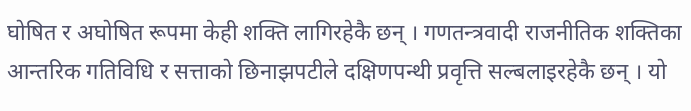घोषित र अघोषित रूपमा केही शक्ति लागिरहेकै छन् । गणतन्त्रवादी राजनीतिक शक्तिका आन्तरिक गतिविधि र सत्ताको छिनाझपटीले दक्षिणपन्थी प्रवृत्ति सल्बलाइरहेकै छन् । यो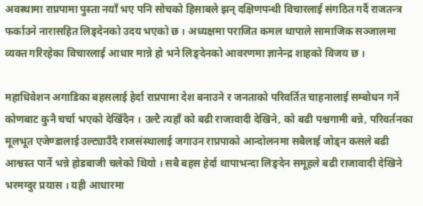अवस्थामा राप्रपामा पुस्ता नयाँ भए पनि सोचको हिसाबले झन् दक्षिणपन्थी विचारलाई संगठित गर्दै राजतन्त्र फर्काउने नारासहित लिङ्देनको उदय भएको छ । अध्यक्षमा पराजित कमल थापाले सामाजिक सञ्जालमा व्यक्त गरिरहेका विचारलाई आधार मान्ने हो भने लिङ्देनको आवरणमा ज्ञानेन्द्र शाहको विजय छ ।

महाधिवेशन अगाडिका बहसलाई हेर्दा राप्रपामा देश बनाउने र जनताको परिवर्तित चाहनालाई सम्बोधन गर्ने कोणबाट कुनै चर्चा भएको देखिँदैन । उल्टै त्यहाँ को बढी राजावादी देखिने, को बढी पश्चगामी बन्ने, परिवर्तनका मूलभूत एजेण्डालाई उल्ट्याउँदै राजसंस्थालाई जगाउन राप्रपाको आन्दोलनमा सबैलाई जोड्न कसले बढी आश्वस्त पार्ने भन्ने होडबाजी चलेको थियो । सबै बहस हेर्दा थापाभन्दा लिङ्देन समूहले बढी राजावादी देखिने भरमग्दुर प्रयास । यही आधारमा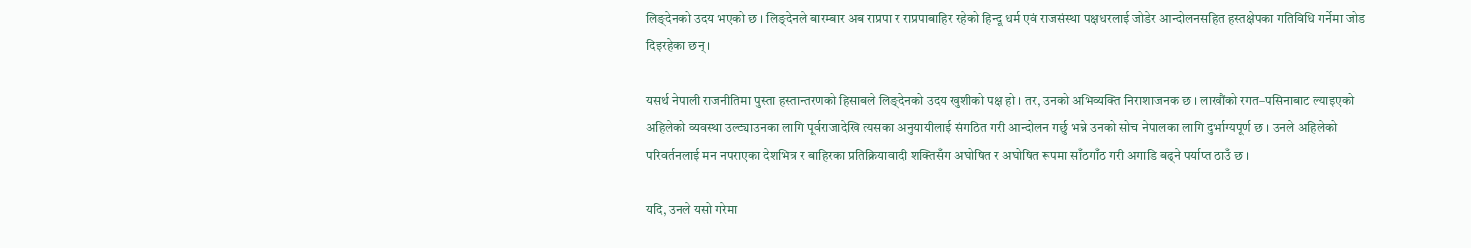लिङ्देनको उदय भएको छ । लिङ्देनले बारम्बार अब राप्रपा र राप्रपाबाहिर रहेको हिन्दू धर्म एवं राजसंस्था पक्षधरलाई जोडेर आन्दोलनसहित हस्तक्षेपका गतिविधि गर्नेमा जोड दिइरहेका छन् ।

यसर्थ नेपाली राजनीतिमा पुस्ता हस्तान्तरणको हिसाबले लिङ्देनको उदय खुशीको पक्ष हो । तर, उनको अभिव्यक्ति निराशाजनक छ । लाखौंको रगत–पसिनाबाट ल्याइएको अहिलेको व्यवस्था उल्ट्याउनका लागि पूर्वराजादेखि त्यसका अनुयायीलाई संगठित गरी आन्दोलन गर्छु भन्ने उनको सोच नेपालका लागि दुर्भाग्यपूर्ण छ । उनले अहिलेको परिवर्तनलाई मन नपराएका देशभित्र र बाहिरका प्रतिक्रियावादी शक्तिसँग अघोषित र अघोषित रूपमा साँठगाँठ गरी अगाडि बढ्ने पर्याप्त ठाउँ छ ।

यदि, उनले यसो गरेमा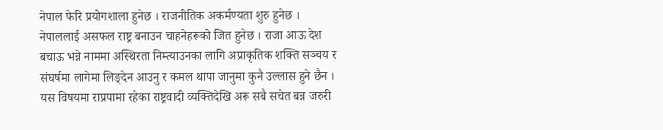नेपाल फेरि प्रयोगशाला हुनेछ । राजनीतिक अकर्मण्यता शुरु हुनेछ । नेपाललाई असफल राष्ट्र बनाउन चाहनेहरूको जित हुनेछ । राजा आऊ देश बचाऊ भन्ने नाममा अस्थिरता निम्त्याउनका लागि अप्राकृतिक शक्ति सञ्चय र संघर्षमा लागेमा लिङ्देन आउनु र कमल थापा जानुमा कुनै उल्लास हुने छैन । यस विषयमा राप्रपामा रहेका राष्ट्रवादी व्यक्तिदेखि अरू सबै सचेत बन्न जरुरी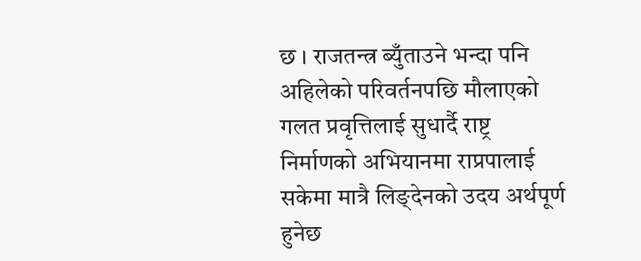छ । राजतन्त्र ब्युँताउने भन्दा पनि अहिलेको परिवर्तनपछि मौलाएको गलत प्रवृत्तिलाई सुधार्दै राष्ट्र निर्माणको अभियानमा राप्रपालाई सकेमा मात्रै लिङ्देनको उदय अर्थपूर्ण हुनेछ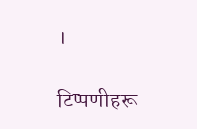।

टिप्पणीहरू